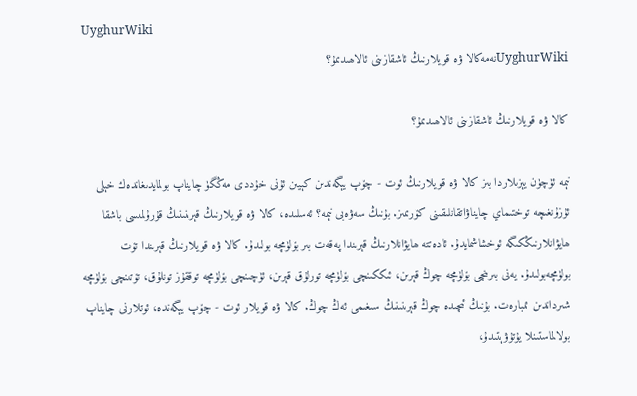UyghurWiki
UyghurWikiنەمەكالا ۋە قويلارنىڭ ئاشقازىنى ئالاھىدىمۇ؟

كالا ۋە قويلارنىڭ ئاشقازىنى ئالاھىدىمۇ؟

نېمە ئۈچۈن يېزىلاردا بىز كالا ۋە قويلارنىڭ ئوت - چۆپ يېگەندىن كېيىن ئۇنى خۇددى مەڭگۈ چايناپ بولمايدىغاندەك خېلى ئۇزۇنغىچە توختىماي چايناۋاتقانلىقىنى كۆرىمىز. بۇنىڭ سەۋەبى نېمە؟ ئەسلىدە، كالا ۋە قويلارنىڭ قېرىنىنىڭ قۇرۇلمىسى باشقا ھايۋانلارنىڭكىگە ئوخشاشمايدۇ. ئادەتتە ھايۋانلارنىڭ قېرىندا پەقەت بىر بۆلۈمچە بولىدۇ. كالا ۋە قويلارنىڭ قېرىندا تۆت بولۈمچەبولىدۇ. يەنى بىرىنچى بۆلۈمچە چوڭ قېرىن، ئىككىنچى بۆلۈمچە تورلۇق قېرىن، ئۈچىنچى بۆلۈمچە توققۇز تونلۇق، تۆتىنچى بۆلۈمچە شىرداندىن ئىبارەت. بۇنىڭ ئىچىدە چوڭ قېرىنىنىڭ سىغىمى ئەڭ چوڭ. كالا ۋە قويلار ئوت - چۆپ يېگەندە، ئوتلارنى چايناپ بولالماستىنلا يۇتۇۋېتىدۇ،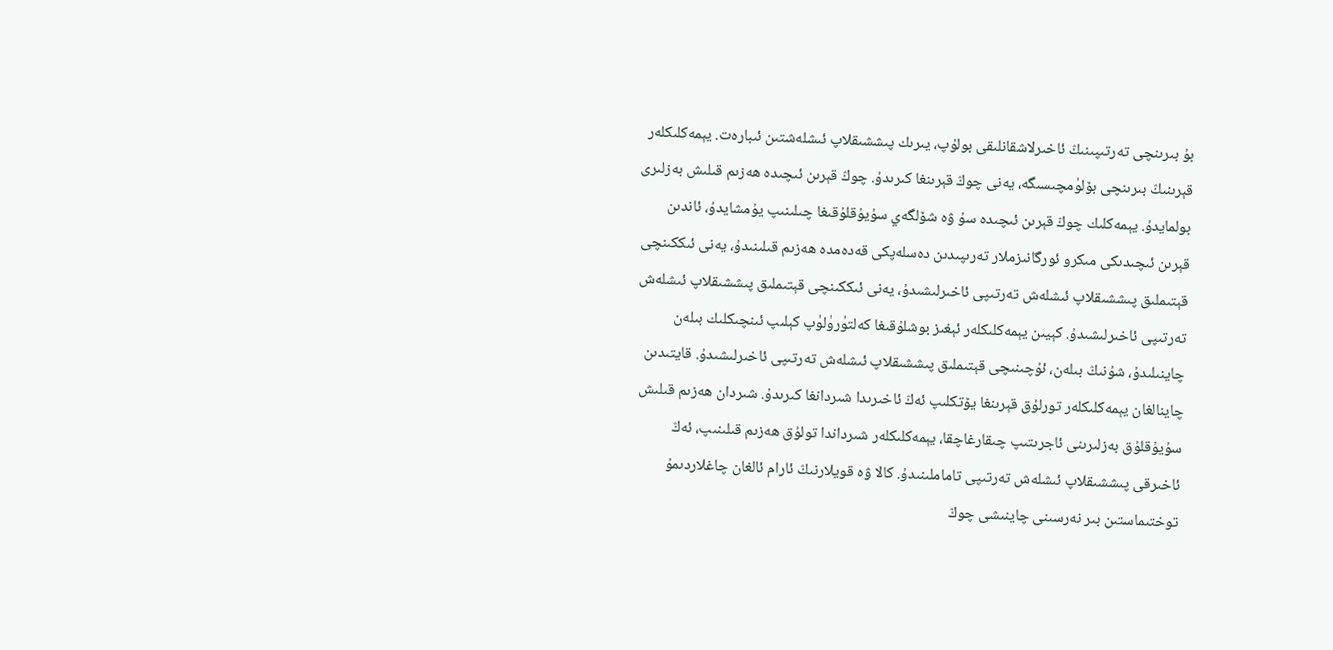بۇ بىرىنچى تەرتىپىنىڭ ئاخىرلاشقانلىقى بولۇپ، يىرىك پىششىقلاپ ئىشلەشتىن ئىبارەت. يېمەكلىكلەر قېرىنىڭ بىرىنچى بۆلۈمچىسىگە، يەنى چوڭ قېرىنغا كىرىدۇ. چوڭ قېرىن ئىچىدە ھەزىم قىلىش بەزلىرى بولمايدۇ. يېمەكلىك چوڭ قېرىن ئىچىدە سۇ ۋە شۆلگەي سۇيۇقلۇقىغا چىلىنىپ يۇمشايدۇ، ئاندىن قېرىن ئىچىدىكى مىكرو ئورگانىزملار تەرىپىدىن دەسلەپكى قەدەمدە ھەزىم قىلىنىدۇ، يەنى ئىككىنچى قېتىملىق پىششىقلاپ ئىشلەش تەرتىپى ئاخىرلىشىدۇ، يەنى ئىككىنچى قېتىملىق پىششىقلاپ ئىشلەش تەرتىپى ئاخىرلىشىدۇ. كېيىن يېمەكلىكلەر ئېغىز بوشلۇقىغا كەلتۈرۈلۈپ كېلىپ ئىنچىكلىك بىلەن چاينىلىدۇ، شۇنىڭ بىلەن، ئۇچىنىچى قېتىملىق پىششىقلاپ ئىشلەش تەرتىپى ئاخىرلىشىدۇ. قايتىدىن چاينالغان يېمەكلىكلەر تورلۇق قېرىنغا يۆتكلىپ ئەڭ ئاخىرىدا شىردانغا كىرىدۇ. شىردان ھەزىم قىلىش سۇيۇقلۇق بەزلىرىنى ئاجرىتىپ چىقارغاچقا، يېمەكلىكلەر شىرداندا تولۇق ھەزىم قىلىنىپ، ئەڭ ئاخىرقى پىششىقلاپ ئىشلەش تەرتىپى تاماملىنىدۇ. كالا ۋە قويلارنىڭ ئارام ئالغان چاغلاردىمۇ توختىماستىن بىر نەرسىنى چاينىشى چوڭ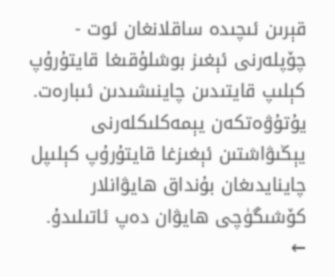قېرىن ئىچىدە ساقلانغان ئوت - چۆپلەرنى ئېغىز بوشلۇقىغا قايتۇرۇپ كېلىپ قايتىدىن چاينىشىدىن ئىبارەت. يۇتۇۋەتكەن يېمەكلىكلەرنى يېڭىۋاشتىن ئېغىزغا قايتۇرۇپ كېلىپل چاينايدىغان بۇنداق ھايۋانلار كۆشىگۈچى ھايۋان دەپ ئاتىلىدۇ.
←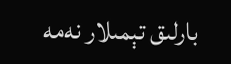بارلىق تېمىلار نەمە